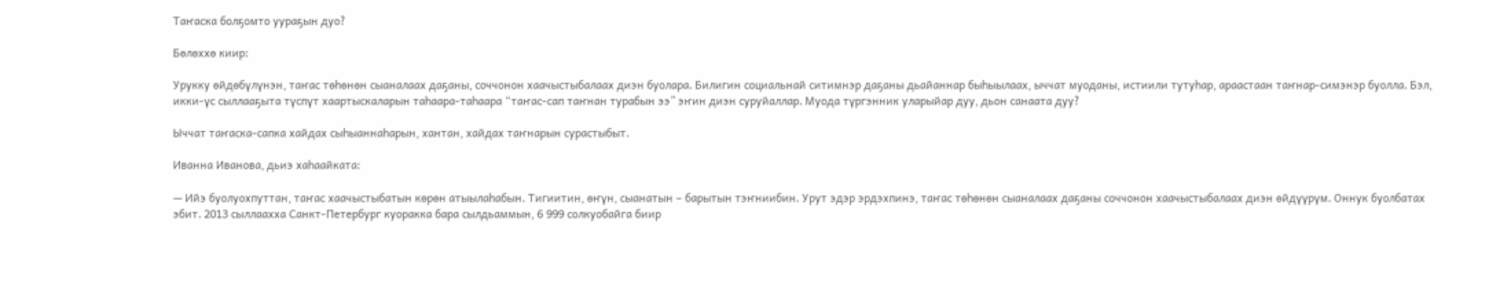Таҥаска болҕомто уураҕын дуо?

Бөлөххө киир:

Урукку өйдөбүлүнэн, таҥас төһөнөн сыаналаах даҕаны, соччонон хаачыстыбалаах диэн буолара. Билигин социальнай ситимнэр даҕаны дьайаннар быһыылаах, ыччат муоданы, истиили тутуһар, араастаан таҥнар-симэнэр буолла. Бэл, икки-үс сыллааҕыта түспүт хаартыскаларын таһаара-таһаара “таҥас-сап таҥнан турабын ээ” эҥин диэн суруйаллар. Муода түргэнник уларыйар дуу, дьон санаата дуу?

Ыччат таҥаска-сапка хайдах сыһыаннаһарын, хантан, хайдах таҥнарын сурастыбыт.

Иванна Иванова, дьиэ хаһаайката:

— Ийэ буолуохпуттан, таҥас хаачыстыбатын көрөн атыылаһабын. Тигиитин, өҥүн, сыанатын – барытын тэҥниибин. Урут эдэр эрдэхпинэ, таҥас төһөнөн сыаналаах даҕаны соччонон хаачыстыбалаах диэн өйдүүрүм. Оннук буолбатах эбит. 2013 сыллаахха Санкт-Петербург куоракка бара сылдьаммын, 6 999 солкуобайга биир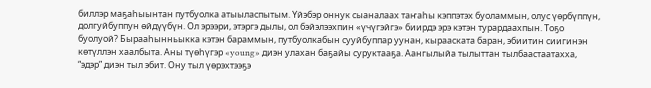биллэр маҕаһыынтан путбуолка атыыласпытым. Үйэбэр оннук сыаналаах таҥаһы кэппэтэх буоламмын, олус үөрбүппүн, долгуйбуппун өйдүүбүн. Ол эрээри, этэргэ дылы, ол бэйэлээхпин «үчүгэйгэ» биирдэ эрэ кэтэн турардаахпын. Тоҕо буолуой? Бырааһынньыкка кэтэн бараммын, путбуолкабын сууйбуппар уунан, кырааската баран, эбиитин сиигинэн көтүллэн хаалбыта. Аны түөһүгэр «young» диэн улахан баҕайы суруктааҕа. Аангылыйа тылыттан тылбаастаатахха, “эдэр” диэн тыл эбит. Ону тыл үөрэхтээҕэ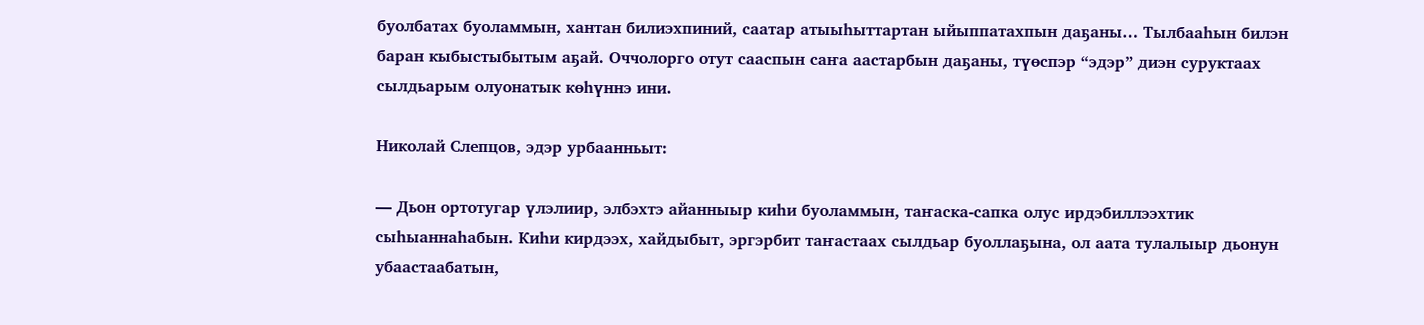буолбатах буоламмын, хантан билиэхпиний, саатар атыыһыттартан ыйыппатахпын даҕаны… Тылбааһын билэн баран кыбыстыбытым аҕай. Оччолорго отут сааспын саҥа аастарбын даҕаны, түөспэр “эдэр” диэн суруктаах сылдьарым олуонатык көһүннэ ини.

Николай Слепцов, эдэр урбаанньыт:

— Дьон ортотугар үлэлиир, элбэхтэ айанныыр киһи буоламмын, таҥаска-сапка олус ирдэбиллээхтик сыһыаннаһабын. Киһи кирдээх, хайдыбыт, эргэрбит таҥастаах сылдьар буоллаҕына, ол аата тулалыыр дьонун убаастаабатын,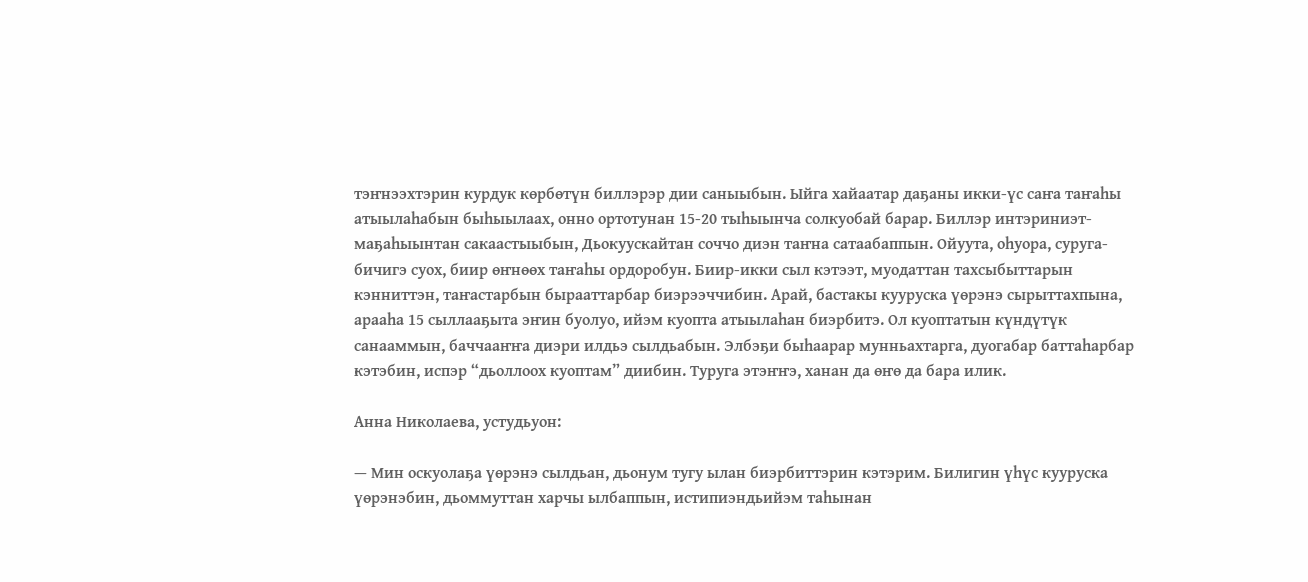тэҥнээхтэрин курдук көрбөтүн биллэрэр дии саныыбын. Ыйга хайаатар даҕаны икки-үс саҥа таҥаһы атыылаһабын быһыылаах, онно ортотунан 15-20 тыһыынча солкуобай барар. Биллэр интэриниэт-маҕаһыынтан сакаастыыбын, Дьокуускайтан соччо диэн таҥна сатаабаппын. Ойуута, оһуора, суруга-бичигэ суох, биир өҥнөөх таҥаһы ордоробун. Биир-икки сыл кэтээт, муодаттан тахсыбыттарын кэнниттэн, таҥастарбын бырааттарбар биэрээччибин. Арай, бастакы кууруска үөрэнэ сырыттахпына, арааһа 15 сыллааҕыта эҥин буолуо, ийэм куопта атыылаһан биэрбитэ. Ол куоптатын күндүтүк санааммын, баччааҥҥа диэри илдьэ сылдьабын. Элбэҕи быһаарар мунньахтарга, дуогабар баттаһарбар кэтэбин, испэр “дьоллоох куоптам” диибин. Туруга этэҥҥэ, ханан да өҥө да бара илик.

Анна Николаева, устудьуон:

— Мин оскуолаҕа үөрэнэ сылдьан, дьонум тугу ылан биэрбиттэрин кэтэрим. Билигин үһүс кууруска үөрэнэбин, дьоммуттан харчы ылбаппын, истипиэндьийэм таһынан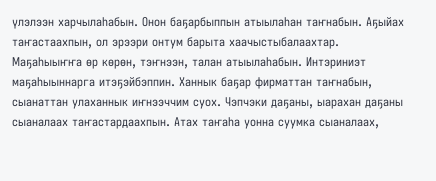үлэлээн харчылаһабын. Онон баҕарбыппын атыылаһан таҥнабын. Аҕыйах таҥастаахпын, ол эрээри онтум барыта хаачыстыбалаахтар. Маҕаһыыҥҥа өр көрөн, тэҥнээн, талан атыылаһабын. Интэриниэт маҕаһыыннарга итэҕэйбэппин. Ханнык баҕар фирматтан таҥнабын, сыанаттан улаханнык иҥнээччим суох. Чэпчэки даҕаны, ыарахан даҕаны сыаналаах таҥастардаахпын. Атах таҥаһа уонна суумка сыаналаах,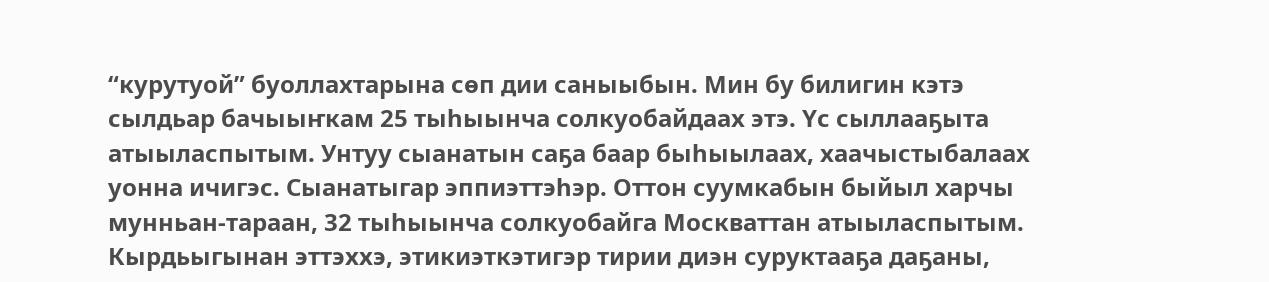“курутуой” буоллахтарына сөп дии саныыбын. Мин бу билигин кэтэ сылдьар бачыыҥкам 25 тыһыынча солкуобайдаах этэ. Үс сыллааҕыта атыыласпытым. Унтуу сыанатын саҕа баар быһыылаах, хаачыстыбалаах уонна ичигэс. Сыанатыгар эппиэттэһэр. Оттон суумкабын быйыл харчы мунньан-тараан, 32 тыһыынча солкуобайга Москваттан атыыласпытым. Кырдьыгынан эттэххэ, этикиэткэтигэр тирии диэн суруктааҕа даҕаны,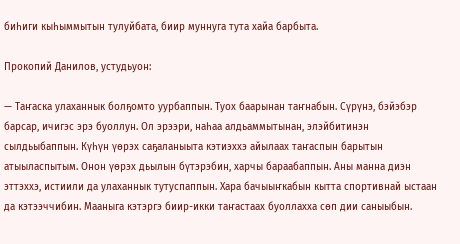биһиги кыһыммытын тулуйбата, биир муннуга тута хайа барбыта.

Прокопий Данилов, устудьуон:

— Таҥаска улаханнык болҕомто уурбаппын. Туох баарынан таҥнабын. Сүрүнэ, бэйэбэр барсар, ичигэс эрэ буоллун. Ол эрээри, наһаа алдьаммытынан, элэйбитинэн сылдьыбаппын. Күһүн үөрэх саҕаланыыта кэтиэххэ айылаах таҥаспын барытын атыыласпытым. Онон үөрэх дьылын бүтэрэбин, харчы бараабаппын. Аны манна диэн эттэххэ, истиили да улаханнык тутуспаппын. Хара бачыыҥкабын кытта спортивнай ыстаан да кэтээччибин. Мааныга кэтэргэ биир-икки таҥастаах буоллахха сөп дии саныыбын.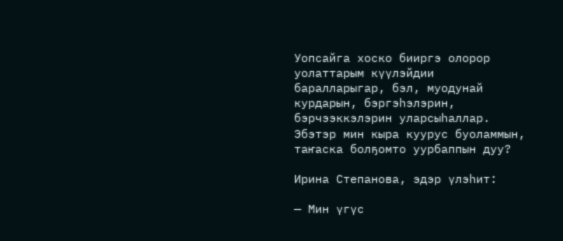Уопсайга хоско бииргэ олорор уолаттарым күүлэйдии баралларыгар, бэл, муодунай курдарын, бэргэһэлэрин, бэрчээккэлэрин уларсыһаллар. Эбэтэр мин кыра куурус буоламмын, таҥаска болҕомто уурбаппын дуу?

Ирина Степанова, эдэр үлэһит:

— Мин үгүс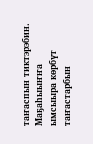таҥаспын тиктэрэбин. Маҕаһыыҥҥа ымсыыра көрбүт таҥастарбын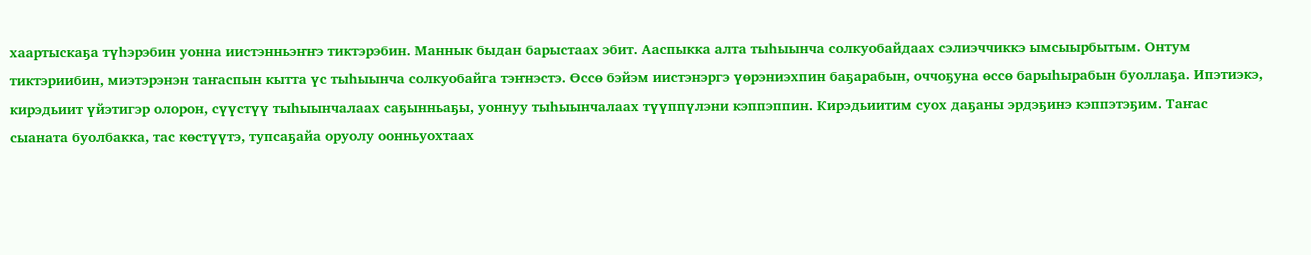хаартыскаҕа түһэрэбин уонна иистэнньэҥҥэ тиктэрэбин. Маннык быдан барыстаах эбит. Ааспыкка алта тыһыынча солкуобайдаах сэлиэччиккэ ымсыырбытым. Онтум тиктэриибин, миэтэрэнэн таҥаспын кытта үс тыһыынча солкуобайга тэҥнэстэ. Өссө бэйэм иистэнэргэ үөрэниэхпин баҕарабын, оччоҕуна өссө барыһырабын буоллаҕа. Ипэтиэкэ, кирэдьиит үйэтигэр олорон, сүүстүү тыһыынчалаах саҕынньаҕы, уоннуу тыһыынчалаах түүппүлэни кэппэппин. Кирэдьиитим суох даҕаны эрдэҕинэ кэппэтэҕим. Таҥас сыаната буолбакка, тас көстүүтэ, тупсаҕайа оруолу оонньуохтаах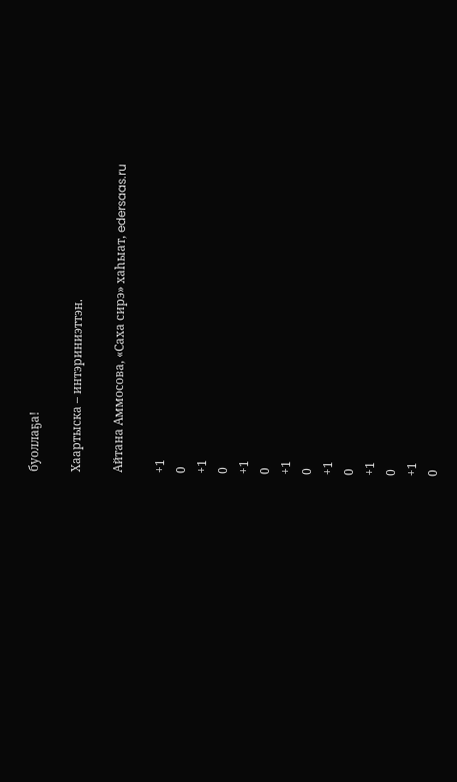буоллаҕа!

Хаартыска – интэриниэттэн.

Айтана Аммосова, «Саха сирэ» хаһыат, edersaas.ru

+1
0
+1
0
+1
0
+1
0
+1
0
+1
0
+1
0